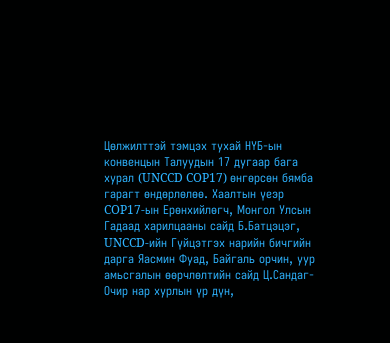Цөлжилттэй тэмцэх тухай НҮБ-ын конвенцын Талуудын 17 дугаар бага хурал (UNCCD COP17) өнгөрсөн бямба гарагт өндөрлөлөө. Хаалтын үеэр COP17-ын Ерөнхийлөгч, Монгол Улсын Гадаад харилцааны сайд Б.Батцэцэг, UNCCD-ийн Гүйцэтгэх нарийн бичгийн дарга Яасмин Фуад, Байгаль орчин, уур амьсгалын өөрчлөлтийн сайд Ц.Сандаг-Очир нар хурлын үр дүн,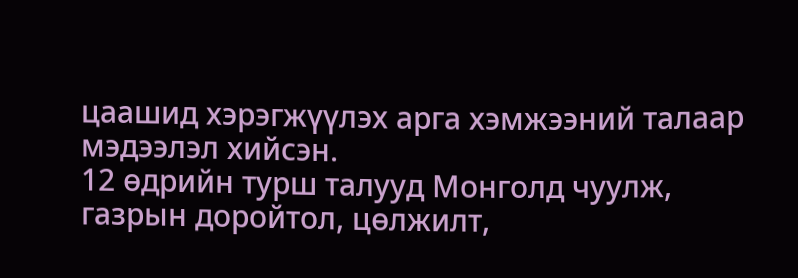цаашид хэрэгжүүлэх арга хэмжээний талаар мэдээлэл хийсэн.
12 өдрийн турш талууд Монголд чуулж, газрын доройтол, цөлжилт,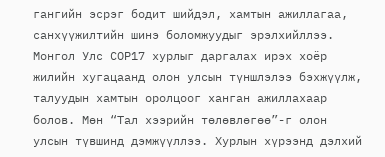гангийн эсрэг бодит шийдэл, хамтын ажиллагаа, санхүүжилтийн шинэ боломжуудыг эрэлхийллээ. Монгол Улс СОР17 хурлыг даргалах ирэх хоёр жилийн хугацаанд олон улсын түншлэлээ бэхжүүлж, талуудын хамтын оролцоог ханган ажиллахаар болов. Мөн “Тал хээрийн төлөвлөгөө”-г олон улсын түвшинд дэмжүүллээ. Хурлын хүрээнд дэлхий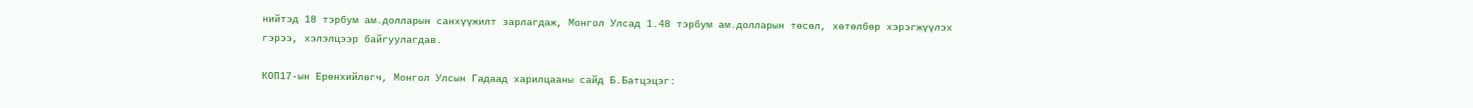нийтэд 18 тэрбум ам.долларын санхүүжилт зарлагдаж, Монгол Улсад 1.48 тэрбум ам.долларын төсөл, хөтөлбөр хэрэгжүүлэх гэрээ, хэлэлцээр байгуулагдав.

КОП17-ын Ерөнхийлөгч, Монгол Улсын Гадаад харилцааны сайд Б.Батцэцэг: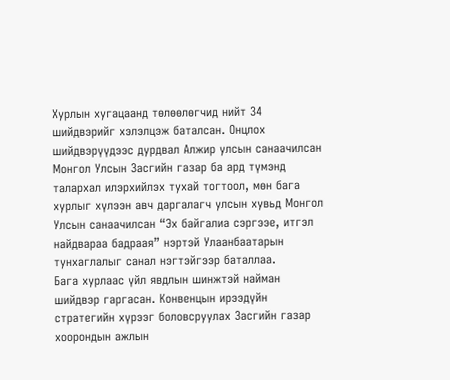Хурлын хугацаанд төлөөлөгчид нийт 34 шийдвэрийг хэлэлцэж баталсан. Онцлох шийдвэрүүдээс дурдвал Алжир улсын санаачилсан Монгол Улсын Засгийн газар ба ард түмэнд талархал илэрхийлэх тухай тогтоол, мөн бага хурлыг хүлээн авч даргалагч улсын хувьд Монгол Улсын санаачилсан “Эх байгалиа сэргээе, итгэл найдвараа бадраая” нэртэй Улаанбаатарын тунхаглалыг санал нэгтэйгээр баталлаа.
Бага хурлаас үйл явдлын шинжтэй найман шийдвэр гаргасан. Конвенцын ирээдүйн стратегийн хүрээг боловсруулах Засгийн газар хоорондын ажлын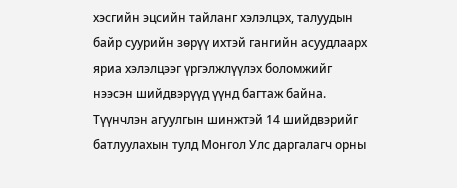хэсгийн эцсийн тайланг хэлэлцэх, талуудын байр суурийн зөрүү ихтэй гангийн асуудлаарх яриа хэлэлцээг үргэлжлүүлэх боломжийг нээсэн шийдвэрүүд үүнд багтаж байна.
Түүнчлэн агуулгын шинжтэй 14 шийдвэрийг батлуулахын тулд Монгол Улс даргалагч орны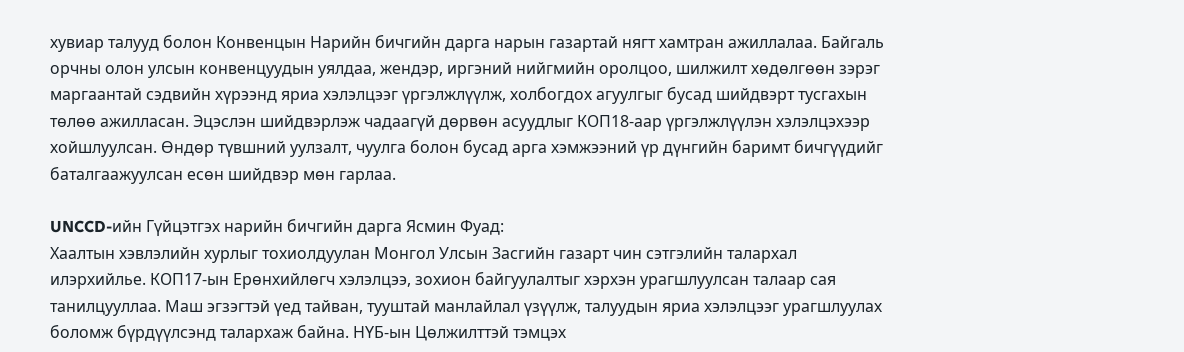хувиар талууд болон Конвенцын Нарийн бичгийн дарга нарын газартай нягт хамтран ажиллалаа. Байгаль орчны олон улсын конвенцуудын уялдаа, жендэр, иргэний нийгмийн оролцоо, шилжилт хөдөлгөөн зэрэг маргаантай сэдвийн хүрээнд яриа хэлэлцээг үргэлжлүүлж, холбогдох агуулгыг бусад шийдвэрт тусгахын төлөө ажилласан. Эцэслэн шийдвэрлэж чадаагүй дөрвөн асуудлыг КОП18-аар үргэлжлүүлэн хэлэлцэхээр хойшлуулсан. Өндөр түвшний уулзалт, чуулга болон бусад арга хэмжээний үр дүнгийн баримт бичгүүдийг баталгаажуулсан есөн шийдвэр мөн гарлаа.

UNCCD-ийн Гүйцэтгэх нарийн бичгийн дарга Ясмин Фуад:
Хаалтын хэвлэлийн хурлыг тохиолдуулан Монгол Улсын Засгийн газарт чин сэтгэлийн талархал илэрхийлье. КОП17-ын Ерөнхийлөгч хэлэлцээ, зохион байгуулалтыг хэрхэн урагшлуулсан талаар сая танилцууллаа. Маш эгзэгтэй үед тайван, тууштай манлайлал үзүүлж, талуудын яриа хэлэлцээг урагшлуулах боломж бүрдүүлсэнд талархаж байна. НҮБ-ын Цөлжилттэй тэмцэх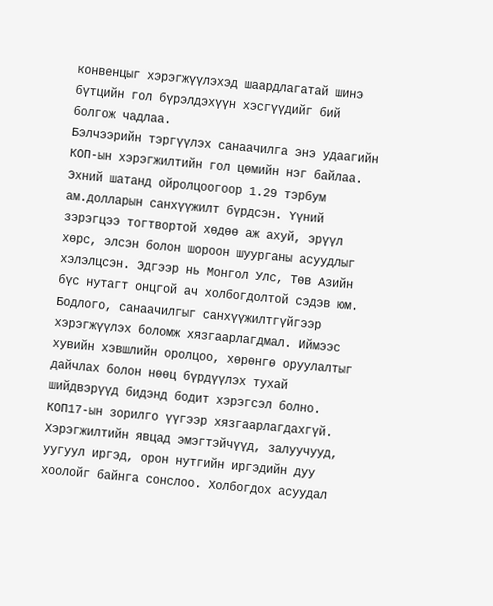конвенцыг хэрэгжүүлэхэд шаардлагатай шинэ бүтцийн гол бүрэлдэхүүн хэсгүүдийг бий болгож чадлаа.
Бэлчээрийн тэргүүлэх санаачилга энэ удаагийн КОП-ын хэрэгжилтийн гол цөмийн нэг байлаа. Эхний шатанд ойролцоогоор 1.29 тэрбум ам.долларын санхүүжилт бүрдсэн. Үүний зэрэгцээ тогтвортой хөдөө аж ахуй, эрүүл хөрс, элсэн болон шороон шуурганы асуудлыг хэлэлцсэн. Эдгээр нь Монгол Улс, Төв Азийн бүс нутагт онцгой ач холбогдолтой сэдэв юм. Бодлого, санаачилгыг санхүүжилтгүйгээр хэрэгжүүлэх боломж хязгаарлагдмал. Иймээс хувийн хэвшлийн оролцоо, хөрөнгө оруулалтыг дайчлах болон нөөц бүрдүүлэх тухай шийдвэрүүд бидэнд бодит хэрэгсэл болно.
КОП17-ын зорилго үүгээр хязгаарлагдахгүй. Хэрэгжилтийн явцад эмэгтэйчүүд, залуучууд, уугуул иргэд, орон нутгийн иргэдийн дуу хоолойг байнга сонслоо. Холбогдох асуудал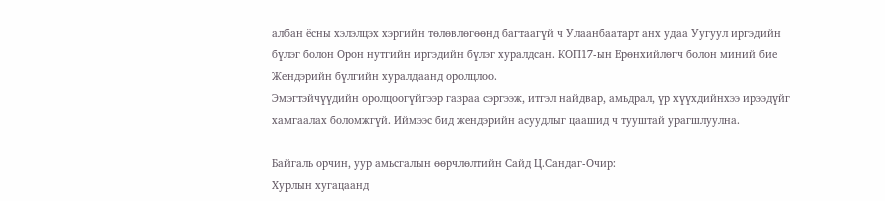албан ёсны хэлэлцэх хэргийн төлөвлөгөөнд багтаагүй ч Улаанбаатарт анх удаа Уугуул иргэдийн бүлэг болон Орон нутгийн иргэдийн бүлэг хуралдсан. КОП17-ын Ерөнхийлөгч болон миний бие Жендэрийн бүлгийн хуралдаанд оролцлоо.
Эмэгтэйчүүдийн оролцоогүйгээр газраа сэргээж, итгэл найдвар, амьдрал, үр хүүхдийнхээ ирээдүйг хамгаалах боломжгүй. Иймээс бид жендэрийн асуудлыг цаашид ч тууштай урагшлуулна.

Байгаль орчин, уур амьсгалын өөрчлөлтийн Сайд Ц.Сандаг-Очир:
Хурлын хугацаанд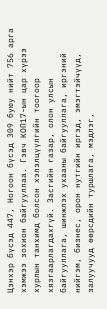Цэнхэр бүсэд 447, Ногоон бүсэд 309 буюу нийт 756 арга хэмжээ зохион байгууллаа. Гэвч КОП17-ын цар хүрээ хурлын танхимд болсон хэлэлцүүлгийн тоогоор хязгаарлагдахгүй. Засгийн газар, олон улсын байгууллага, шинжлэх ухааны байгууллага, иргэний нийгэм, бизнес, орон нутгийн иргэд, эмэгтэйчүүд, залуучууд өөрсдийн туршлага, мэдлэг,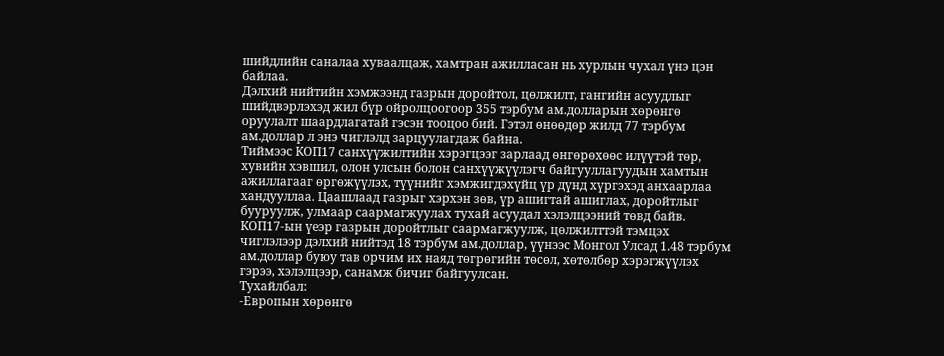шийдлийн саналаа хуваалцаж, хамтран ажилласан нь хурлын чухал үнэ цэн байлаа.
Дэлхий нийтийн хэмжээнд газрын доройтол, цөлжилт, гангийн асуудлыг шийдвэрлэхэд жил бүр ойролцоогоор 355 тэрбум ам.долларын хөрөнгө оруулалт шаардлагатай гэсэн тооцоо бий. Гэтэл өнөөдөр жилд 77 тэрбум ам.доллар л энэ чиглэлд зарцуулагдаж байна.
Тиймээс КОП17 санхүүжилтийн хэрэгцээг зарлаад өнгөрөхөөс илүүтэй төр, хувийн хэвшил, олон улсын болон санхүүжүүлэгч байгууллагуудын хамтын ажиллагааг өргөжүүлэх, түүнийг хэмжигдэхүйц үр дүнд хүргэхэд анхаарлаа хандууллаа. Цаашлаад газрыг хэрхэн зөв, үр ашигтай ашиглах, доройтлыг бууруулж, улмаар саармагжуулах тухай асуудал хэлэлцээний төвд байв.
КОП17-ын үеэр газрын доройтлыг саармагжуулж, цөлжилттэй тэмцэх чиглэлээр дэлхий нийтэд 18 тэрбум ам.доллар, үүнээс Монгол Улсад 1.48 тэрбум ам.доллар буюу тав орчим их наяд төгрөгийн төсөл, хөтөлбөр хэрэгжүүлэх гэрээ, хэлэлцээр, санамж бичиг байгуулсан.
Тухайлбал:
-Европын хөрөнгө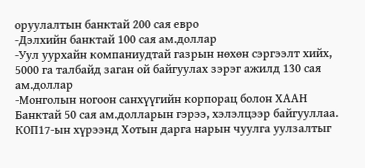оруулалтын банктай 200 сая евро
-Дэлхийн банктай 100 сая ам.доллар
-Уул уурхайн компаниудтай газрын нөхөн сэргээлт хийх, 5000 га талбайд заган ой байгуулах зэрэг ажилд 130 сая ам.доллар
-Монголын ногоон санхүүгийн корпорац болон ХААН Банктай 50 сая ам.долларын гэрээ, хэлэлцээр байгууллаа.
КОП17-ын хүрээнд Хотын дарга нарын чуулга уулзалтыг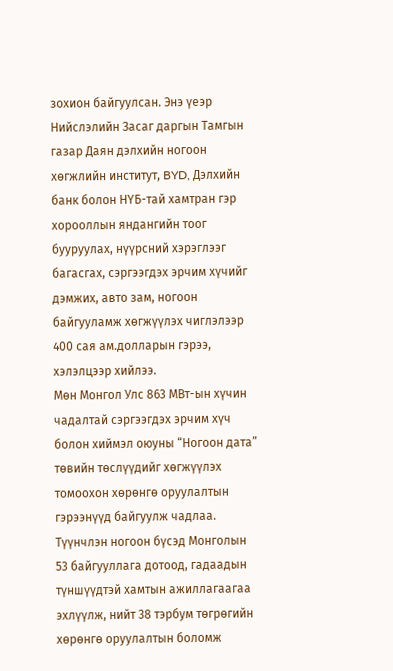зохион байгуулсан. Энэ үеэр Нийслэлийн Засаг даргын Тамгын газар Даян дэлхийн ногоон хөгжлийн институт, BYD, Дэлхийн банк болон НҮБ-тай хамтран гэр хорооллын яндангийн тоог бууруулах, нүүрсний хэрэглээг багасгах, сэргээгдэх эрчим хүчийг дэмжих, авто зам, ногоон байгууламж хөгжүүлэх чиглэлээр 400 сая ам.долларын гэрээ, хэлэлцээр хийлээ.
Мөн Монгол Улс 863 МВт-ын хүчин чадалтай сэргээгдэх эрчим хүч болон хиймэл оюуны “Ногоон дата” төвийн төслүүдийг хөгжүүлэх томоохон хөрөнгө оруулалтын гэрээнүүд байгуулж чадлаа. Түүнчлэн ногоон бүсэд Монголын 53 байгууллага дотоод, гадаадын түншүүдтэй хамтын ажиллагаагаа эхлүүлж, нийт 38 тэрбум төгрөгийн хөрөнгө оруулалтын боломж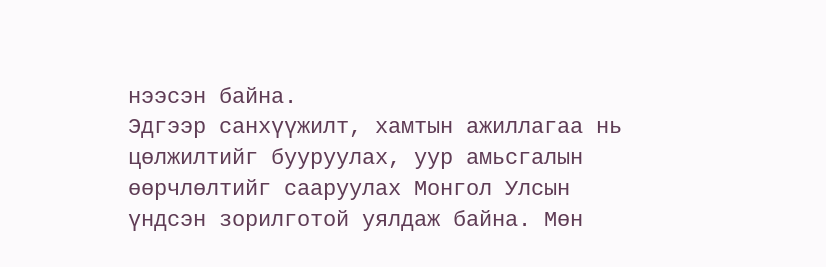нээсэн байна.
Эдгээр санхүүжилт, хамтын ажиллагаа нь цөлжилтийг бууруулах, уур амьсгалын өөрчлөлтийг сааруулах Монгол Улсын үндсэн зорилготой уялдаж байна. Мөн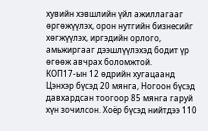хувийн хэвшлийн үйл ажиллагааг өргөжүүлэх, орон нутгийн бизнесийг хөгжүүлэх, иргэдийн орлого, амьжиргааг дээшлүүлэхэд бодит үр өгөөж авчрах боломжтой.
КОП17-ын 12 өдрийн хугацаанд Цэнхэр бүсэд 20 мянга, Ногоон бүсэд давхардсан тоогоор 85 мянга гаруй хүн зочилсон. Хоёр бүсэд нийтдээ 110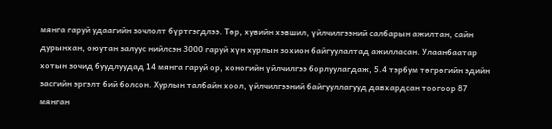мянга гаруй удаагийн зочлолт бүртгэгдлээ. Төр, хувийн хэвшил, үйлчилгээний салбарын ажилтан, сайн дурынхан, оюутан залуус нийлсэн 3000 гаруй хүн хурлын зохион байгуулалтад ажилласан. Улаанбаатар хотын зочид буудлуудад 14 мянга гаруй ор, хоногийн үйлчилгээ борлуулагдаж, 5.4 тэрбум төгрөгийн эдийн засгийн эргэлт бий болсон. Хурлын талбайн хоол, үйлчилгээний байгууллагууд давхардсан тоогоор 87 мянган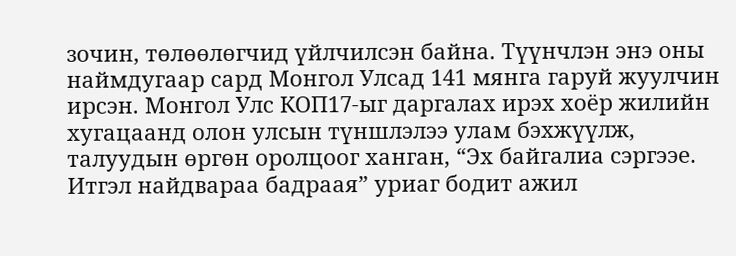зочин, төлөөлөгчид үйлчилсэн байна. Түүнчлэн энэ оны наймдугаар сард Монгол Улсад 141 мянга гаруй жуулчин ирсэн. Монгол Улс КОП17-ыг даргалах ирэх хоёр жилийн хугацаанд олон улсын түншлэлээ улам бэхжүүлж, талуудын өргөн оролцоог ханган, “Эх байгалиа сэргээе. Итгэл найдвараа бадраая” уриаг бодит ажил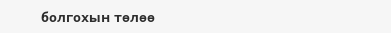болгохын төлөө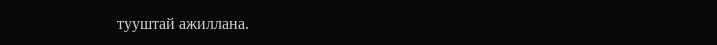тууштай ажиллана.